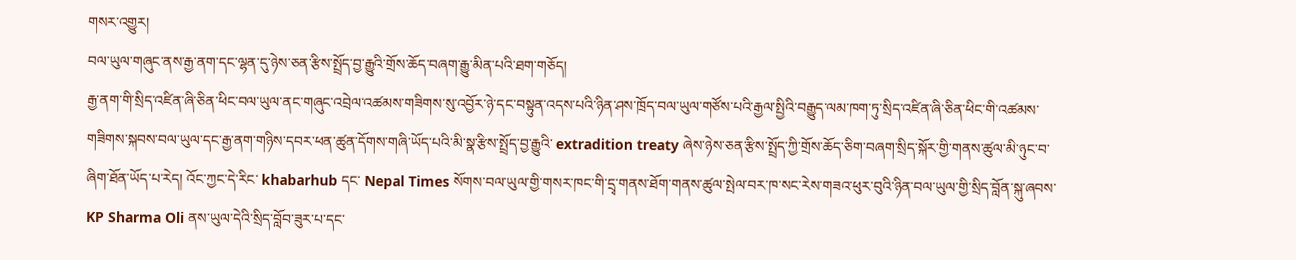གསར་འགྱུར།
བལ་ཡུལ་གཞུང་ནས་རྒྱ་ནག་དང་ལྷན་དུ་ཉེས་ཅན་རྩིས་སྤྲོད་བྱ་རྒྱུའི་གྲོས་ཆོད་བཞག་རྒྱུ་མིན་པའི་ཐག་གཅོད།
རྒྱ་ནག་གི་སྲིད་འཛིན་ཞི་ཅིན་ཕིང་བལ་ཡུལ་ནང་གཞུང་འབྲེལ་འཚམས་གཟིགས་སུ་འབྱོར་ཉེ་དང་བསྟུན་འདས་པའི་ཉིན་ཤས་ཁྲོད་བལ་ཡུལ་གཙོས་པའི་རྒྱལ་སྤྱིའི་བརྒྱུད་ལམ་ཁག་ཏུ་སྲིད་འཛིན་ཞི་ཅིན་ཕིང་གི་འཚམས་གཟིགས་སྐབས་བལ་ཡུལ་དང་རྒྱ་ནག་གཉིས་དབར་ཕན་ཚུན་དོགས་གཞི་ཡོད་པའི་མི་སྣ་རྩིས་སྤྲོད་བྱ་རྒྱུའི་ extradition treaty ཞེས་ཉེས་ཅན་རྩིས་སྤྲོད་ཀྱི་གྲོས་ཆོད་ཅིག་བཞག་སྲིད་སྐོར་གྱི་གནས་ཚུལ་མི་ཉུང་བ་ཞིག་ཐོན་ཡོད་པ་རེད། འོང་ཀྱང་དེ་རིང་ khabarhub དང་ Nepal Times སོགས་བལ་ཡུལ་གྱི་གསར་ཁང་གི་དྲྭ་གནས་ཐོག་གནས་ཚུལ་སྤེལ་བར་ཁ་སང་རེས་གཟའ་ཕུར་བུའི་ཉིན་བལ་ཡུལ་གྱི་སྲིད་བློན་སྐུ་ཞབས་ KP Sharma Oli ནས་ཡུལ་དེའི་སྲིད་བློབ་ཟུར་པ་དང་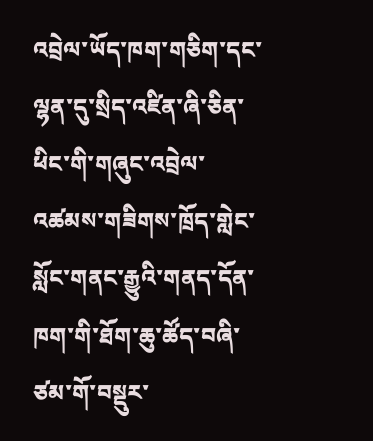འབྲེལ་ཡོད་ཁག་གཅིག་དང་ལྷན་དུ་སྲིད་འཛིན་ཞི་ཅིན་ཕིང་གི་གཞུང་འབྲེལ་འཚམས་གཟིགས་ཁྲོད་གླེང་སློང་གནང་རྒྱུའི་གནད་དོན་ཁག་གི་ཐོག་ཆུ་ཚོད་བཞི་ཙམ་གོ་བསྡུར་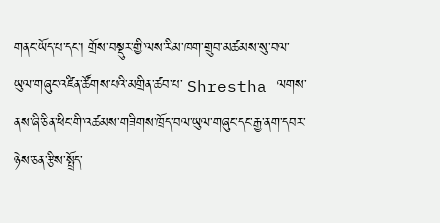གནང་ཡོད་པ་དང་། གྲོས་བསྡུར་གྱི་ལས་རིམ་ཁག་གྲུབ་མཚམས་སུ་བལ་ཡུལ་གཞུང་འཛིན་ཚོགས་པའི་མགྲིན་ཚབ་པ་ Shrestha ལགས་ནས་ཞི་ཅིན་ཕིང་གི་འཚམས་གཟིགས་ཁྲོད་བལ་ཡུལ་གཞུང་དང་རྒྱ་ནག་དབར་ཉེས་ཅན་རྩིས་སྤྲོད་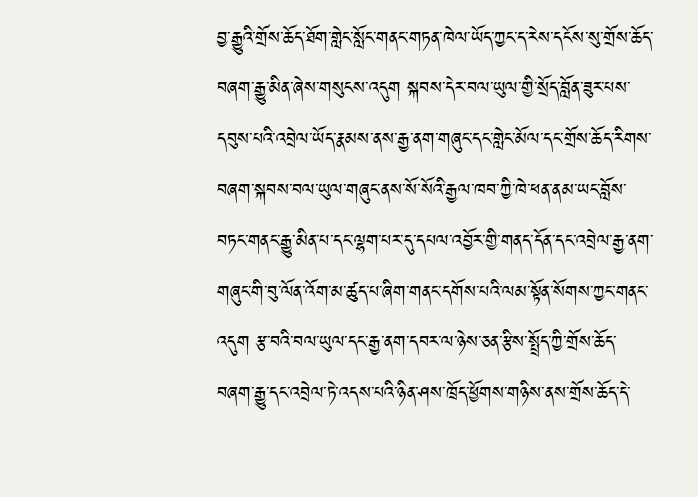བྱ་རྒྱུའི་གྲོས་ཆོད་ཐོག་གླེང་སློང་གནང་གཏན་ཁེལ་ཡོད་ཀྱང་ད་རེས་དངོས་སུ་གྲོས་ཆོད་བཞག་རྒྱུ་མིན་ཞེས་གསུངས་འདུག སྐབས་དེར་བལ་ཡུལ་གྱི་སྲོད་བློན་ཟུར་པས་དབུས་པའི་འབྲེལ་ཡོད་རྣམས་ནས་རྒྱ་ནག་གཞུང་དང་གླེང་མོལ་དང་གྲོས་ཆོད་རིགས་བཞག་སྐབས་བལ་ཡུལ་གཞུང་ནས་སོ་སོའི་རྒྱལ་ཁབ་ཀྱི་ཁེ་ཕན་ནམ་ཡང་བློས་བཏང་གནང་རྒྱུ་མིན་པ་དང་ལྷག་པར་དུ་དཔལ་འབྱོར་གྱི་གནད་དོན་དང་འབྲེལ་རྒྱ་ནག་གཞུང་གི་བུ་ལོན་འོག་མ་ཚུད་པ་ཞིག་གནང་དགོས་པའི་ལམ་སྟོན་སོགས་ཀྱང་གནང་འདུག རྩ་བའི་བལ་ཡུལ་དང་རྒྱ་ནག་དབར་ལ་ཉེས་ཅན་རྩིས་སྤྲོད་ཀྱི་གྲོས་ཆོད་བཞག་རྒྱུ་དང་འབྲེལ་ཏེ་འདས་པའི་ཉིན་ཤས་ཁྲོད་ཕྱོགས་གཉིས་ནས་གྲོས་ཆོད་དེ་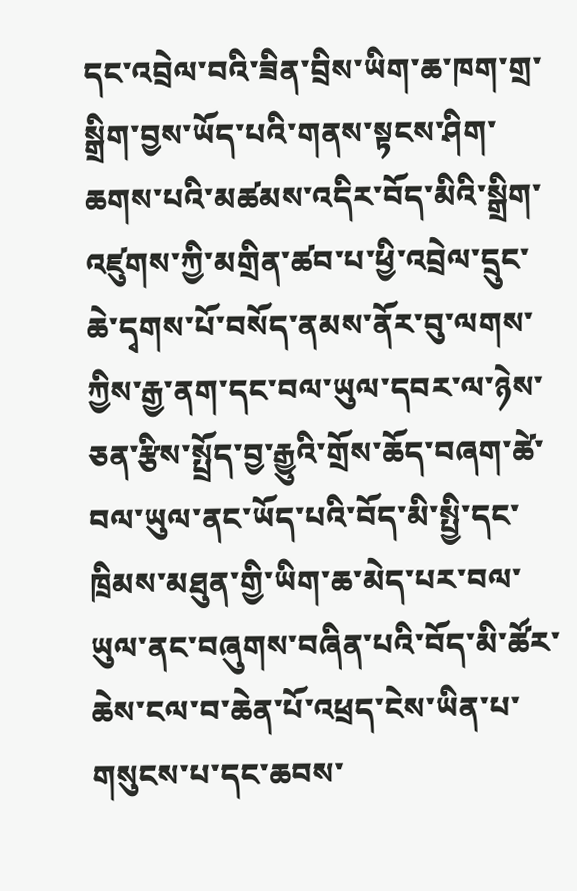དང་འབྲེལ་བའི་ཟིན་བྲིས་ཡིག་ཆ་ཁག་གྲ་སྒྲིག་བྱས་ཡོད་པའི་གནས་སྟངས་ཤིག་ཆགས་པའི་མཚམས་འདིར་བོད་མིའི་སྒྲིག་འཛུགས་ཀྱི་མགྲིན་ཚབ་པ་ཕྱི་འབྲེལ་དྲུང་ཆེ་དྭགས་པོ་བསོད་ནམས་ནོར་བུ་ལགས་ཀྱིས་རྒྱ་ནག་དང་བལ་ཡུལ་དབར་ལ་ཉེས་ཅན་རྩིས་སྤྲོད་བྱ་རྒྱུའི་གྲོས་ཆོད་བཞག་ཚེ་བལ་ཡུལ་ནང་ཡོད་པའི་བོད་མི་སྤྱི་དང་ཁྲིམས་མཐུན་གྱི་ཡིག་ཆ་མེད་པར་བལ་ཡུལ་ནང་བཞུགས་བཞིན་པའི་བོད་མི་ཚོར་ཆེས་ངལ་བ་ཆེན་པོ་འཕྲད་ངེས་ཡིན་པ་གསུངས་པ་དང་ཆབས་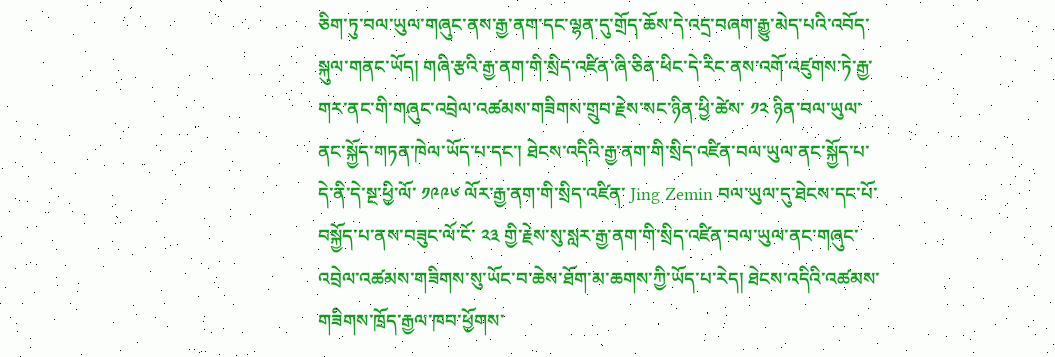ཅིག་ཏུ་བལ་ཡུལ་གཞུང་ནས་རྒྱ་ནག་དང་ལྷན་དུ་གྲོད་ཆོས་དེ་འདྲ་བཞག་རྒྱུ་མེད་པའི་འབོད་སྐུལ་གནང་ཡོད། གཞི་རྩའི་རྒྱ་ནག་གི་སྲིད་འཛིན་ཞི་ཅིན་ཕིང་དེ་རིང་ནས་འགོ་འཛུགས་ཏེ་རྒྱ་གར་ནང་གི་གཞུང་འབྲེལ་འཚམས་གཟིགས་གྲུབ་རྗེས་སང་ཉིན་ཕྱི་ཚེས་ ༡༢ ཉིན་བལ་ཡུལ་ནང་སྐྱོད་གཏན་ཁེལ་ཡོད་པ་དང་། ཐེངས་འདིའི་རྒྱ་ནག་གི་སྲིད་འཛིན་བལ་ཡུལ་ནང་སྐྱོད་པ་དེ་ནི་དེ་སྔ་ཕྱི་ལོ་ ༡༩༩༦ ལོར་རྒྱ་ནག་གི་སྲིད་འཛིན་ Jing Zemin བལ་ཡུལ་དུ་ཐེངས་དང་པོ་བསྐྱོད་པ་ནས་བཟུང་ལོ་ངོ་ ༢༣ གྱི་རྗེས་སུ་སླར་རྒྱ་ནག་གི་སྲིད་འཛིན་བལ་ཡུལ་ནང་གཞུང་འབྲེལ་འཚམས་གཟིགས་སུ་ཡོང་བ་ཆེས་ཐོག་མ་ཆགས་ཀྱི་ཡོད་པ་རེད། ཐེངས་འདིའི་འཚམས་གཟིགས་ཁྲོད་རྒྱལ་ཁབ་ཕྱོགས་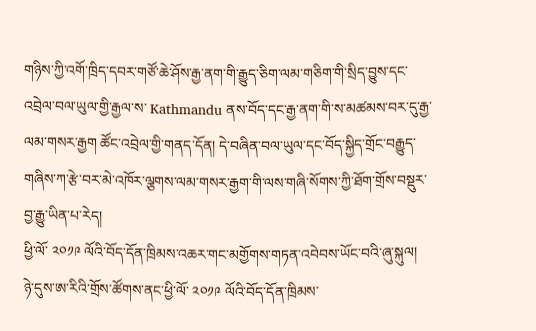གཉིས་ཀྱི་འགོ་ཁྲིད་དབར་གཙོ་ཆེ་ཤོས་རྒྱ་ནག་གི་རྒྱུད་ཅིག་ལམ་གཅིག་གི་སྲིད་བྱུས་དང་འབྲེལ་བལ་ཡུལ་གྱི་རྒྱལ་ས་ Kathmandu ནས་བོད་དང་རྒྱ་ནག་གི་ས་མཚམས་བར་དུ་རྒྱ་ལམ་གསར་རྒྱག ཚོང་འབྲེལ་གྱི་གནད་དོན། དེ་བཞིན་བལ་ཡུལ་དང་བོད་སྐྱིད་གྲོང་བརྒྱུད་གཞིས་ཀ་རྩེ་བར་མེ་འཁོར་ལྕགས་ལམ་གསར་རྒྱག་གི་ལས་གཞི་སོགས་ཀྱི་ཐོག་གྲོས་བསྡུར་བྱ་རྒྱུ་ཡིན་པ་རེད།
ཕྱི་ལོ་ ༢༠༡༩ ལོའི་བོད་དོན་ཁྲིམས་འཆར་གང་མགྱོགས་གཏན་འབེབས་ཡོང་བའི་ཞུ་སྐུལ།
ཉེ་དུས་ཨ་རིའི་གྲོས་ཚོགས་ནང་ཕྱི་ལོ་ ༢༠༡༩ ལོའི་བོད་དོན་ཁྲིམས་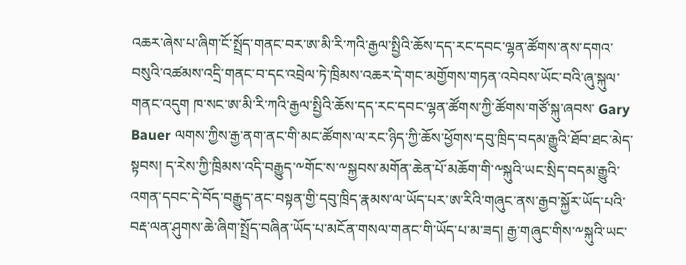འཆར་ཞེས་པ་ཞིག་ངོ་སྤྲོད་གནང་བར་ཨ་མི་རི་ཀའི་རྒྱལ་སྤྱིའི་ཆོས་དད་རང་དབང་ལྷན་ཚོགས་ནས་དགའ་བསུའི་འཚམས་འདྲི་གནང་བ་དང་འབྲེལ་ཏེ་ཁྲིམས་འཆར་དེ་གང་མགྱོགས་གཏན་འབེབས་ཡོང་བའི་ཞུ་སྐུལ་གནང་འདུག ཁ་སང་ཨ་མི་རི་ཀའི་རྒྱལ་སྤྱིའི་ཆོས་དད་རང་དབང་ལྷན་ཚོགས་ཀྱི་ཚོགས་གཙོ་སྐུ་ཞབས་ Gary Bauer ལགས་ཀྱིས་རྒྱ་ནག་ནང་གི་མང་ཚོགས་ལ་རང་ཉིད་ཀྱི་ཆོས་ཕྱོགས་དབུ་ཁྲིད་བདམ་རྒྱུའི་ཐོབ་ཐང་མེད་སྟབས། ད་རེས་ཀྱི་ཁྲིམས་འདི་བརྒྱུད་༸གོང་ས་༸སྐྱབས་མགོན་ཆེན་པོ་མཆོག་གི་༸སྐུའི་ཡང་སྲིད་བདམ་རྒྱུའི་འགན་དབང་དེ་བོད་བརྒྱུད་ནང་བསྟན་གྱི་དབུ་ཁྲིད་རྣམས་ལ་ཡོད་པར་ཨ་རིའི་གཞུང་ནས་རྒྱབ་སྐྱོར་ཡོད་པའི་བརྡ་ལན་ཤུགས་ཆེ་ཞིག་སྤྲོད་བཞིན་ཡོད་པ་མངོན་གསལ་གནང་གི་ཡོད་པ་མ་ཟད། རྒྱ་གཞུང་གིས་༸སྐུའི་ཡང་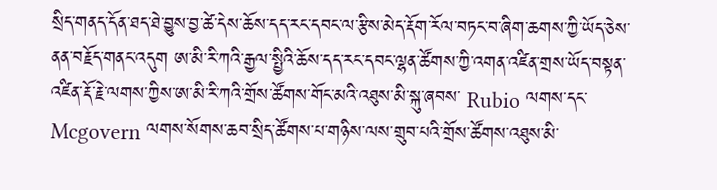སྲིད་གནད་དོན་ཐད་ཐེ་བྱུས་བྱ་ཚེ་དེས་ཆོས་དད་རང་དབང་ལ་རྩིས་མེད་རྡོག་རོལ་བཏང་བ་ཞིག་ཆགས་ཀྱི་ཡོད་ཅེས་ནན་བརྗོད་གནང་འདུག ཨ་མི་རི་ཀའི་རྒྱལ་སྤྱིའི་ཆོས་དད་རང་དབང་ལྷན་ཚོགས་ཀྱི་འགན་འཛིན་གྲས་ཡོད་བསྟན་འཛིན་རྡོ་རྗེ་ལགས་ཀྱིས་ཨ་མི་རི་ཀའི་གྲོས་ཚོགས་གོང་མའི་འཐུས་མི་སྐུ་ཞབས་ Rubio ལགས་དང་ Mcgovern ལགས་སོགས་ཆབ་སྲིད་ཚོགས་པ་གཉིས་ལས་གྲུབ་པའི་གྲོས་ཚོགས་འཐུས་མི་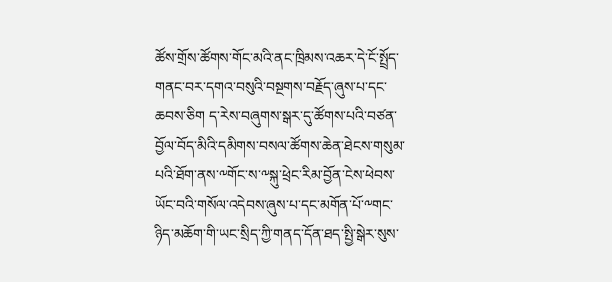ཚོས་གྲོས་ཚོགས་གོང་མའི་ནང་ཁྲིམས་འཆར་དེ་ངོ་སྤྲོད་གནང་བར་དགའ་བསུའི་བསྔགས་བརྗོད་ཞུས་པ་དང་ཆབས་ཅིག ད་རེས་བཞུགས་སྒར་དུ་ཚོགས་པའི་བཙན་བྱོལ་བོད་མིའི་དམིགས་བསལ་ཚོགས་ཆེན་ཐེངས་གསུམ་པའི་ཐོག་ནས་༸གོང་ས་༸སྐུ་ཕྲེང་རིམ་བྱོན་ངེས་ཕེབས་ཡོང་བའི་གསོལ་འདེབས་ཞུས་པ་དང་མགོན་པོ་༸གང་ཉིད་མཆོག་གི་ཡང་སྲིད་ཀྱི་གནད་དོན་ཐད་སྤྱི་སྒེར་སུས་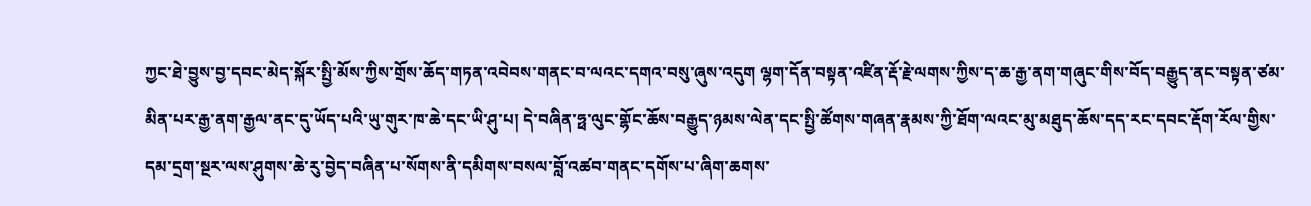ཀྱང་ཐེ་བྱུས་བྱ་དབང་མེད་སྐོར་སྤྱི་མོས་ཀྱིས་གྲོས་ཆོད་གཏན་འབེབས་གནང་བ་ལའང་དགའ་བསུ་ཞུས་འདུག ལྷག་དོན་བསྟན་འཛིན་རྡོ་རྗེ་ལགས་ཀྱིས་ད་ཆ་རྒྱ་ནག་གཞུང་གིས་བོད་བརྒྱུད་ནང་བསྟན་ཙམ་མིན་པར་རྒྱ་ནག་རྒྱལ་ནང་དུ་ཡོད་པའི་ཡུ་གུར་ཁ་ཆེ་དང་ཡི་ཤུ་པ། དེ་བཞིན་ཧྥ་ལུང་གྷོང་ཆོས་བརྒྱུད་ཉམས་ལེན་དང་སྤྱི་ཚོགས་གཞན་རྣམས་ཀྱི་ཐོག་ལའང་མུ་མཐུད་ཆོས་དད་རང་དབང་རྡོག་རོལ་གྱིས་དམ་དྲག་སྔར་ལས་ཤུགས་ཆེ་རུ་བྱེད་བཞིན་པ་སོགས་ནི་དམིགས་བསལ་བློ་འཚབ་གནང་དགོས་པ་ཞིག་ཆགས་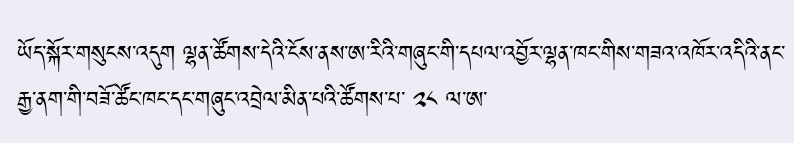ཡོད་སྐོར་གསུངས་འདུག ལྷན་ཚོགས་དེའི་ངོས་ནས་ཨ་རིའི་གཞུང་གི་དཔལ་འབྱོར་ལྷན་ཁང་གིས་གཟའ་འཁོར་འདིའི་ནང་རྒྱ་ནག་གི་བཟོ་ཚོང་ཁང་དང་གཞུང་འབྲེལ་མིན་པའི་ཚོགས་པ་ ༢༨ ལ་ཨ་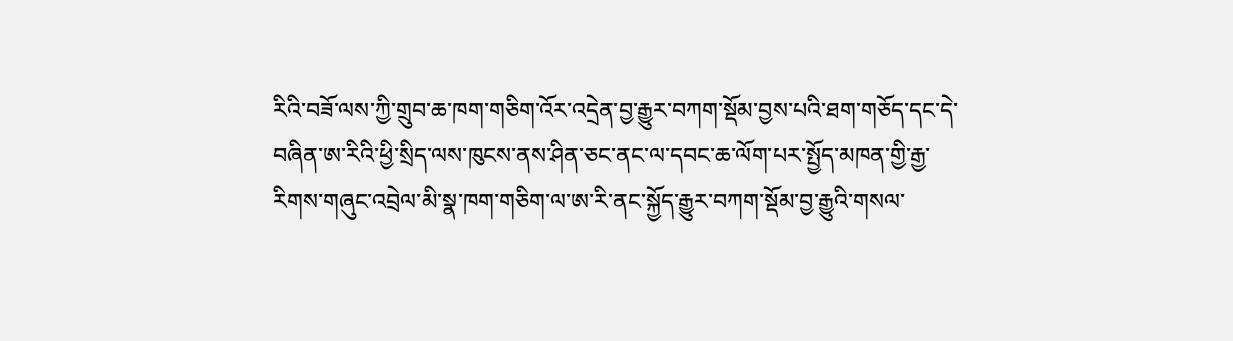རིའི་བཟོ་ལས་ཀྱི་གྲུབ་ཆ་ཁག་གཅིག་འོར་འདྲེན་བྱ་རྒྱུར་བཀག་སྡོམ་བྱས་པའི་ཐག་གཅོད་དང་དེ་བཞིན་ཨ་རིའི་ཕྱི་སྲིད་ལས་ཁུངས་ནས་ཤིན་ཅང་ནང་ལ་དབང་ཆ་ལོག་པར་སྤྱོད་མཁན་གྱི་རྒྱ་རིགས་གཞུང་འབྲེལ་མི་སྣ་ཁག་གཅིག་ལ་ཨ་རི་ནང་སྐྱོད་རྒྱུར་བཀག་སྡོམ་བྱ་རྒྱུའི་གསལ་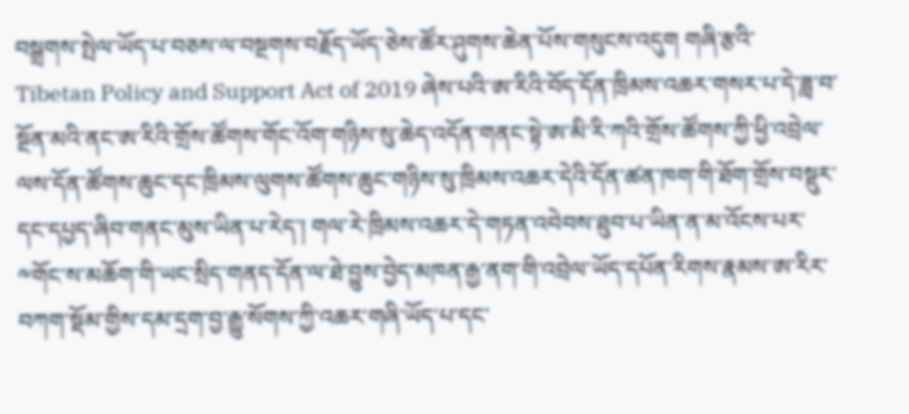བསྒྲགས་སྤེལ་ཡོད་པ་བཅས་ལ་བསྔགས་བརྗོད་ཡོད་ཅེས་ཚོར་ཤུགས་ཆེན་པོས་གསུངས་འདུག གཞི་རྩའི་ Tibetan Policy and Support Act of 2019 ཞེས་པའི་ཨ་རིའི་བོད་དོན་ཁྲིམས་འཆར་གསར་པ་དེ་ཟླ་བ་སྔོན་མའི་ནང་ཨ་རིའི་གྲོས་ཚོགས་གོང་འོག་གཉིས་སུ་ཆེད་འདོན་གནང་སྟེ་ཨ་མི་རི་ཀའི་གྲོས་ཚོགས་ཀྱི་ཕྱི་འབྲེལ་ལས་དོན་ཚོགས་ཆུང་དང་ཁྲིམས་ལུགས་ཚོགས་ཆུང་གཉིས་སུ་ཁྲིམས་འཆར་དེའི་དོན་ཚན་ཁག་གི་ཐོག་གྲོས་བསྡུར་དང་དཔྱད་ཞིབ་གནང་མུས་ཡིན་པ་རེད་། གལ་རེ་ཁྲིམས་འཆར་དེ་གཏན་འབེབས་ཐུབ་པ་ཡིན་ན་མ་འོངས་པར་༸གོང་ས་མཆོག་གི་ཡང་སྲིད་གནད་དོན་ལ་ཐེ་བྱུས་བྱེད་མཁན་རྒྱ་ནག་གི་འབྲེལ་ཡོད་དཔོན་རིགས་རྣམས་ཨ་རིར་བཀག་སྡོམ་གྱིས་དམ་དྲག་བྱ་རྒྱུ་སོགས་ཀྱི་འཆར་གཞི་ཡོད་པ་དང་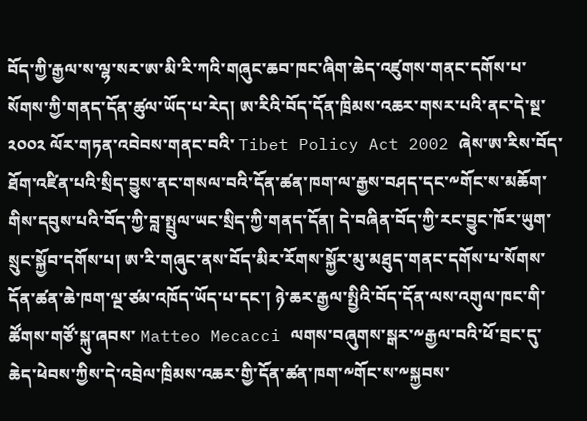བོད་ཀྱི་རྒྱལ་ས་ལྷ་སར་ཨ་མི་རི་ཀའི་གཞུང་ཆབ་ཁང་ཞིག་ཆེད་འཛུགས་གནང་དགོས་པ་སོགས་ཀྱི་གནད་དོན་ཚུལ་ཡོད་པ་རེད། ཨ་རིའི་བོད་དོན་ཁྲིམས་འཆར་གསར་པའི་ནང་དེ་སྔ་ ༢༠༠༢ ལོར་གཏན་འབེབས་གནང་བའི་ Tibet Policy Act 2002 ཞེས་ཨ་རིས་བོད་ཐོག་འཛིན་པའི་སྲིད་བྱུས་ནང་གསལ་བའི་དོན་ཚན་ཁག་ལ་རྒྱས་བཤད་དང་༸གོང་ས་མཆོག་གིས་དབུས་པའི་བོད་ཀྱི་བླ་སྤྲུལ་ཡང་སྲིད་ཀྱི་གནད་དོན། དེ་བཞིན་བོད་ཀྱི་རང་བྱུང་ཁོར་ཡུག་སྲུང་སྐྱོབ་དགོས་པ། ཨ་རི་གཞུང་ནས་བོད་མིར་རོགས་སྐྱོར་མུ་མཐུད་གནང་དགོས་པ་སོགས་དོན་ཚན་ཆེ་ཁག་ལྔ་ཙམ་འཁོད་ཡོད་པ་དང་། ཉེ་ཆར་རྒྱལ་སྤྱིའི་བོད་དོན་ལས་འགུལ་ཁང་གི་ཚོགས་གཙོ་སྐུ་ཞབས་ Matteo Mecacci ལགས་བཞུགས་སྒར་༸རྒྱལ་བའི་ཕོ་བྲང་དུ་ཆེད་ཕེབས་ཀྱིས་དེ་འབྲེལ་ཁྲིམས་འཆར་གྱི་དོན་ཚན་ཁག་༸གོང་ས་༸སྐྱབས་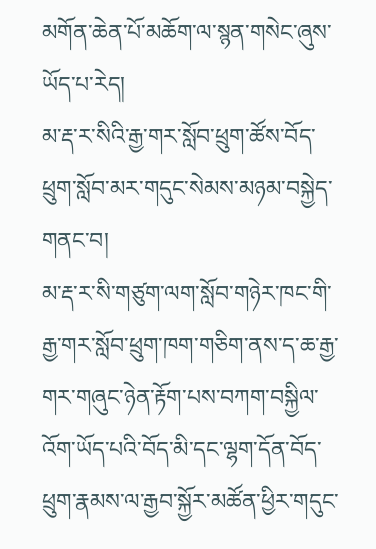མགོན་ཆེན་པོ་མཆོག་ལ་སྙན་གསེང་ཞུས་ཡོད་པ་རེད།
མ་རྡ་ར་སིའི་རྒྱ་གར་སློབ་ཕྲུག་ཚོས་བོད་ཕྲུག་སློབ་མར་གདུང་སེམས་མཉམ་བསྐྱེད་གནང་བ།
མ་རྡ་ར་སི་གཙུག་ལག་སློབ་གཉེར་ཁང་གི་རྒྱ་གར་སློབ་ཕྲུག་ཁག་གཅིག་ནས་ད་ཆ་རྒྱ་གར་གཞུང་ཉེན་རྟོག་པས་བཀག་བསྐྱིལ་འོག་ཡོད་པའི་བོད་མི་དང་ལྷག་དོན་བོད་ཕྲུག་རྣམས་ལ་རྒྱབ་སྐྱོར་མཚོན་ཕྱིར་གདུང་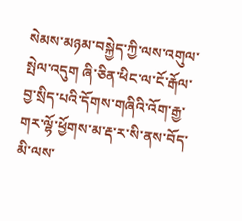སེམས་མཉམ་བསྐྱེད་ཀྱི་ལས་འགུལ་སྤེལ་འདུག ཞི་ཅིན་ཕིང་ལ་ངོ་རྒོལ་བྱ་སྲིད་པའི་དོགས་གཞིའི་འོག་རྒྱ་གར་ལྷོ་ཕྱོགས་མ་རྡ་ར་སི་ནས་བོད་མི་ལས་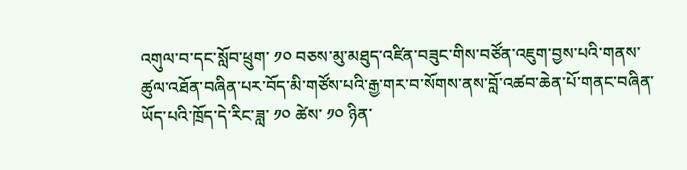འགུལ་བ་དང་སློབ་ཕྲུག་ ༡༠ བཅས་མུ་མཐུད་འཛིན་བཟུང་གིས་བཙོན་འཇུག་བྱས་པའི་གནས་ཚུལ་འཐོན་བཞིན་པར་བོད་མི་གཙོས་པའི་རྒྱ་གར་བ་སོགས་ནས་བློ་འཚབ་ཆེན་པོ་གནང་བཞིན་ཡོད་པའི་ཁྲོད་དེ་རིང་ཟླ་ ༡༠ ཚེས་ ༡༠ ཉིན་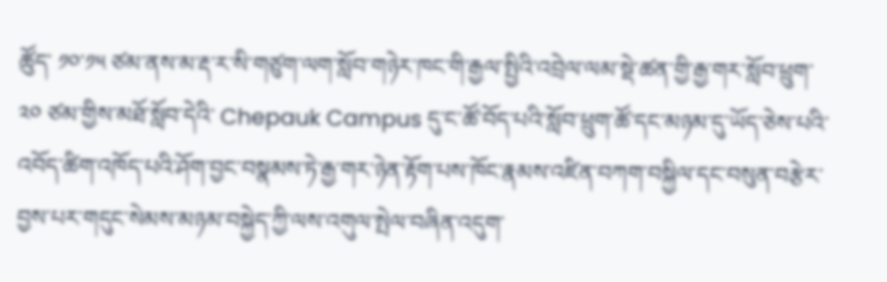ཚོུད་ ༡༠་༡༥ ཙམ་ནས་མ་རྡ་ར་སི་གཙུག་ལག་སློབ་གཉེར་ཁང་གི་རྒྱལ་སྤྱིའི་འབྲེལ་ལམ་སྡེ་ཚན་གྱི་རྒྱ་གར་སློབ་ཕྲུག་ ༢༠ ཙམ་གྱིས་མཐོ་སློབ་དེའི་ Chepauk Campus དུ་ང་ཚོ་བོད་པའི་སློབ་ཕྲུག་ཚོ་དང་མཉམ་དུ་ཡོད་ཅེས་པའི་འབོད་ཚིག་འཁོད་པའི་ཤོག་བྱང་བསྣམས་ཏེ་རྒྱ་གར་ཉེན་རྟོག་པས་ཁོང་རྣམས་འཛིན་བཀག་བསྐྱིལ་དང་བསུན་བརྩེར་བྱས་པར་གདུང་སེམས་མཉམ་བསྐྱེད་ཀྱི་ལས་འགུལ་སྤེལ་བཞིན་འདུག་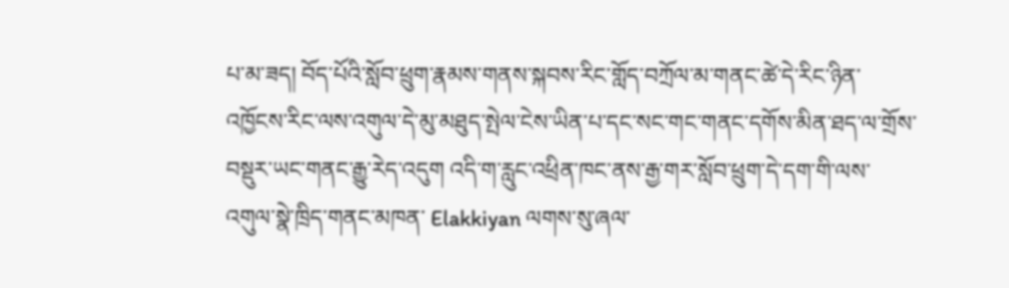པ་མ་ཟད། བོད་པོའི་སློབ་ཕྲུག་རྣམས་གནས་སྐབས་རིང་གློད་བཀྲོལ་མ་གནང་ཚེ་དེ་རིང་ཉིན་འཁྱོངས་རིང་ལས་འགུལ་དེ་མུ་མཐུད་སྤེལ་ངེས་ཡིན་པ་དང་སང་གང་གནང་དགོས་མིན་ཐད་ལ་གྲོས་བསྡུར་ཡང་གནང་རྒྱུ་རེད་འདུག འདི་ག་རླུང་འཕྲིན་ཁང་ནས་རྒྱ་གར་སློབ་ཕྲུག་དེ་དག་གི་ལས་འགུལ་སྣེ་ཁྲིད་གནང་མཁན་ Elakkiyan ལགས་སུ་ཞལ་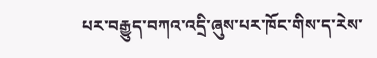པར་བརྒྱུད་བཀའ་འདྲི་ཞུས་པར་ཁོང་གིས་ད་རེས་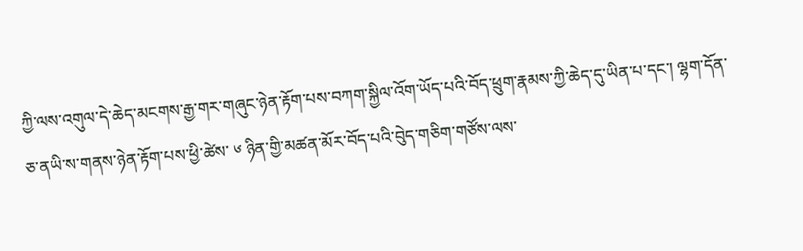ཀྱི་ལས་འགུལ་དེ་ཆེད་མངགས་རྒྱ་གར་གཞུང་ཉེན་རྟོག་པས་བཀག་སྐྱིལ་འོག་ཡོད་པའི་བོད་ཕྲུག་རྣམས་ཀྱི་ཆེད་དུ་ཡིན་པ་དང་། ལྷག་དོན་ཅ་ནཡི་ས་གནས་ཉེན་རྟོག་པས་ཕྱི་ཚེས་ ༦ ཉིན་གྱི་མཚན་མོར་བོད་པའི་བེུད་གཅིག་གཙོས་ལས་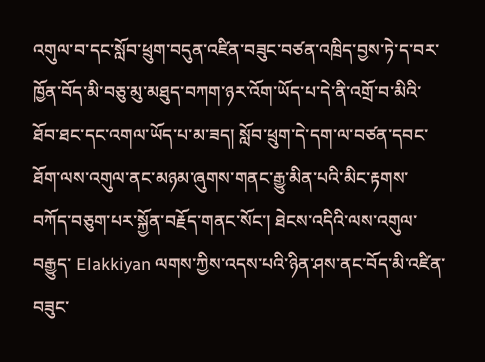འགུལ་བ་དང་སློབ་ཕྲུག་བདུན་འཛིན་བཟུང་བཙན་འཁྲིད་བྱས་ཏེ་ད་བར་ཁྱོན་བོད་མི་བཅུ་མུ་མཐུད་བཀག་ཉར་འོག་ཡོད་པ་དེ་ནི་འགྲོ་བ་མིའི་ཐོབ་ཐང་དང་འགལ་ཡོད་པ་མ་ཟད། སློབ་ཕྲུག་དེ་དག་ལ་བཙན་དབང་ཐོག་ལས་འགུལ་ནང་མཉམ་ཞུགས་གནང་རྒྱུ་མིན་པའི་མིང་རྟགས་བཀོད་བཅུག་པར་སྐྱོན་བརྗོད་གནང་སོང་། ཐེངས་འདིའི་ལས་འགུལ་བརྒྱུད་ Elakkiyan ལགས་ཀྱིས་འདས་པའི་ཉིན་ཤས་ནང་བོད་མི་འཛིན་བཟུང་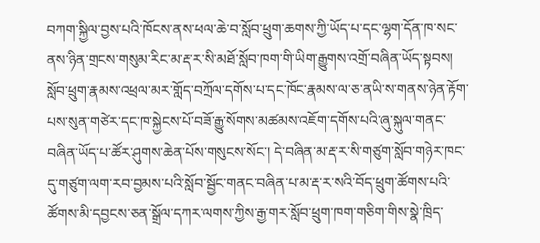བཀག་སྐྱིལ་བྱས་པའི་ཁོངས་ནས་ཕལ་ཆེ་བ་སློབ་ཕྲུག་ཆགས་ཀྱི་ཡོད་པ་དང་ལྷག་དོན་ཁ་སང་ནས་ཉིན་གྲངས་གསུམ་རིང་མ་རྡ་ར་སི་མཐོ་སློབ་ཁག་གི་ཡིག་རྒྱུགས་འགྲོ་བཞིན་ཡོད་སྟབས། སློབ་ཕྲུག་རྣམས་འཕྲལ་མར་གློད་བཀྲོལ་དགོས་པ་དང་ཁོང་རྣམས་ལ་ཅ་ནཡི་ས་གནས་ཉེན་རྟོག་པས་སུན་གཙེར་དང་ཁ་སྐྱེངས་པོ་བཟོ་རྒྱུ་སོགས་མཚམས་འཇོག་དགོས་པའི་ཞུ་སྐུལ་གནང་བཞིན་ཡོད་པ་ཚོར་ཤུགས་ཆེན་པོས་གསུངས་སོང་། དེ་བཞིན་མ་རྡ་ར་སི་གཙུག་སློབ་གཉེར་ཁང་དུ་གཙུག་ལག་རབ་བྱམས་པའི་སློབ་སྦྱོང་གནང་བཞིན་པ་མ་རྡ་ར་སའི་བོད་ཕྲུག་ཚོགས་པའི་ཚོགས་མི་དབྱངས་ཅན་སྒྲོལ་དཀར་ལགས་ཀྱིས་རྒྱ་གར་སློབ་ཕྲུག་ཁག་གཅིག་གིས་སྣེ་ཁྲིད་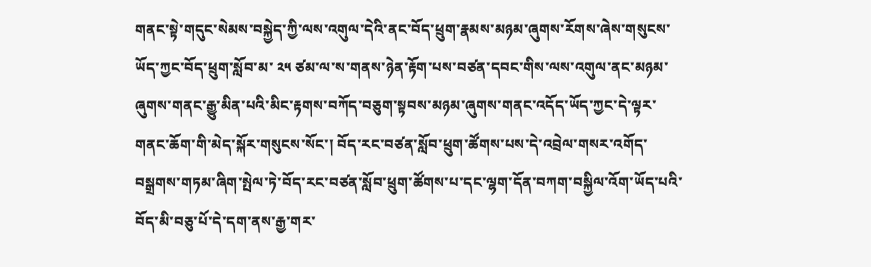གནང་སྟེ་གདུང་སེམས་བསྐྱེད་ཀྱི་ལས་འགུལ་དེའི་ནང་བོད་ཕྲུག་རྣམས་མཉམ་ཞུགས་རོགས་ཞེས་གསུངས་ཡོད་ཀྱང་བོད་ཕྲུག་སློབ་མ་ ༢༥ ཙམ་ལ་ས་གནས་ཉེན་རྟོག་པས་བཙན་དབང་གིས་ལས་འགུལ་ནང་མཉམ་ཞུགས་གནང་རྒྱུ་མིན་པའི་མིང་རྟགས་བཀོད་བཅུག་སྟབས་མཉམ་ཞུགས་གནང་འདོད་ཡོད་ཀྱང་དེ་ལྟར་གནང་ཆོག་གི་མེད་སྐོར་གསུངས་སོང་། བོད་རང་བཙན་སློབ་ཕྲུག་ཚོགས་པས་དེ་འབྲེལ་གསར་འགོད་བསྒྲགས་གཏམ་ཞིག་སྤེལ་ཏེ་བོད་རང་བཙན་སློབ་ཕྲུག་ཚོགས་པ་དང་ལྷག་དོན་བཀག་བསྐྱིལ་འོག་ཡོད་པའི་བོད་མི་བཅུ་པོ་དེ་དག་ནས་རྒྱ་གར་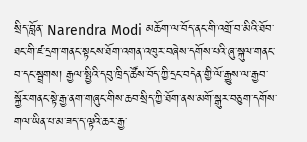སྲིད་བློན་ Narendra Modi མཆོག་ལ་བོད་ནང་གི་འགྲོ་བ་མིའི་ཐོབ་ཐང་གི་ཛ་དྲག་གནང་སྟངས་ཐོག་འགན་འཁུར་བཞེས་དགོས་པའི་ཞུ་སྐུལ་གནང་བ་དང་སྦྲགས། རྒྱལ་སྤྱིའི་དབུ་ཁྲིད་ཚོས་བོད་ཀྱི་དྲང་བདེན་གྱི་ལོ་རྒྱུས་ལ་རྒྱབ་སྐྱོར་གནང་སྟེ་རྒྱ་ནག་གཞུང་གིས་ཆབ་སྲིད་ཀྱི་ཐོག་ནས་མགོ་སྒུར་བཅུག་དགོས་གལ་ཡིན་པ་མ་ཟད་ད་ལྟའི་ཆར་རྒྱ་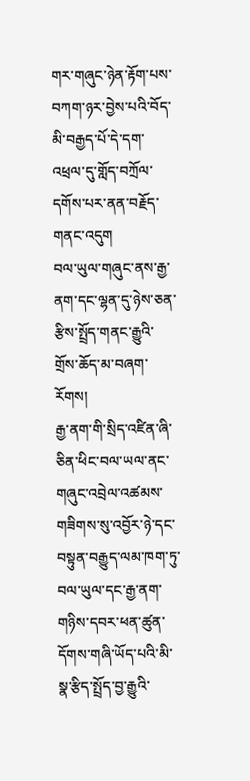གར་གཞུང་ཉེན་རྟོག་པས་བཀག་ཉར་བྱེས་པའི་བོད་མི་བརྒྱད་པོ་དེ་དག་འཕྲལ་དུ་གློད་བཀྲོལ་དགོས་པར་ནན་བརྗོད་གནང་འདུག
བལ་ཡུལ་གཞུང་ནས་རྒྱ་ནག་དང་ལྷན་དུ་ཉེས་ཅན་རྩིས་སྤྲོད་གནང་རྒྱུའི་གྲོས་ཆོད་མ་བཞག་རོགས།
རྒྱ་ནག་གི་སྲིད་འཛིན་ཞི་ཅིན་ཕིང་བལ་ཡལ་ནང་གཞུང་འབྲེལ་འཚམས་གཟིགས་སུ་འབྱོར་ཉེ་དང་བསྟུན་བརྒྱུད་ལམ་ཁག་ཏུ་བལ་ཡུལ་དང་རྒྱ་ནག་གཉིས་དབར་ཕན་ཚུན་དོགས་གཞི་ཡོད་པའི་མི་སྣ་རྩིད་སྤྲོད་བྱ་རྒྱུའི་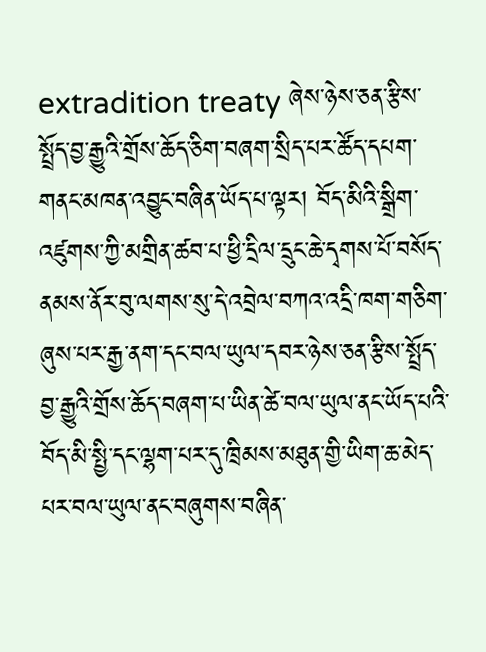extradition treaty ཞེས་ཉེས་ཅན་རྩིས་སྤྲོད་བྱ་རྒྱུའི་གྲོས་ཆོད་ཅིག་བཞག་སྲིད་པར་ཚོད་དཔག་གནང་མཁན་འབྱུང་བཞིན་ཡོད་པ་ལྟར། བོད་མིའི་སྒྲིག་འཛུགས་ཀྱི་མགྲིན་ཚབ་པ་ཕྱི་དྲིལ་དྲུང་ཆེ་དྭགས་པོ་བསོད་ནམས་ནོར་བུ་ལགས་སུ་དེ་འབྲེལ་བཀའ་འདྲི་ཁག་གཅིག་ཞུས་པར་རྒྱ་ནག་དང་བལ་ཡུལ་དབར་ཉེས་ཅན་རྩིས་སྤྲོད་བྱ་རྒྱུའི་གྲོས་ཆོད་བཞག་པ་ཡིན་ཚེ་བལ་ཡུལ་ནང་ཡོད་པའི་བོད་མི་སྤྱི་དང་ལྷག་པར་དུ་ཁྲིམས་མཐུན་གྱི་ཡིག་ཆ་མེད་པར་བལ་ཡུལ་ནང་བཞུགས་བཞིན་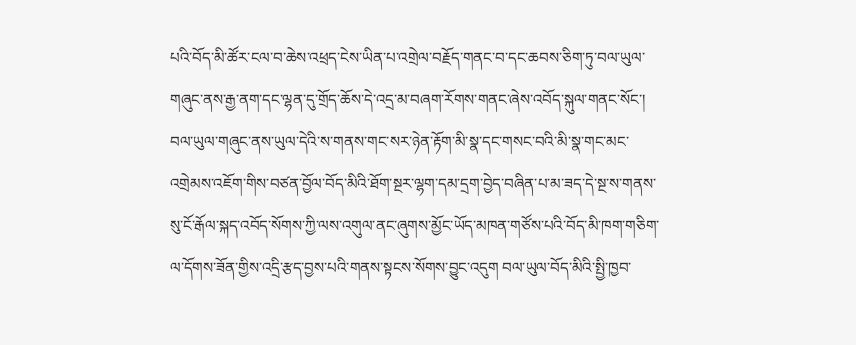པའི་བོད་མི་ཚོར་ངལ་བ་ཆེས་འཕྲད་ངེས་ཡིན་པ་འགྲེལ་བརྗོད་གནང་བ་དང་ཆབས་ཅིག་ཏུ་བལ་ཡུལ་གཞུང་ནས་རྒྱ་ནག་དང་ལྷན་དུ་གྲོད་ཆོས་དེ་འདྲ་མ་བཞག་རོགས་གནང་ཞེས་འབོད་སྐུལ་གནང་སོང་།   བལ་ཡུལ་གཞུང་ནས་ཡུལ་དེའི་ས་གནས་གང་སར་ཉེན་རྟོག་མི་སྣ་དང་གསང་བའི་མི་སྣ་གང་མང་འགྲེམས་འཇོག་གིས་བཙན་བྱོལ་བོད་མིའི་ཐོག་སྔར་ལྷག་དམ་དྲག་བྱེད་བཞིན་པ་མ་ཟད་དེ་སྔ་ས་གནས་སུ་ངོ་རྒོལ་སྐད་འབོད་སོགས་ཀྱི་ལས་འགུལ་ནང་ཞུགས་མྱོང་ཡོད་མཁན་གཙོས་པའི་བོད་མི་ཁག་གཅིག་ལ་དོགས་ཟོན་གྱིས་འདྲི་རྩད་བྱས་པའི་གནས་སྟངས་སོགས་བྱུང་འདུག བལ་ཡུལ་བོད་མིའི་སྤྱི་ཁྱབ་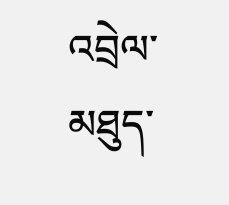འབྲེལ་མཐུད་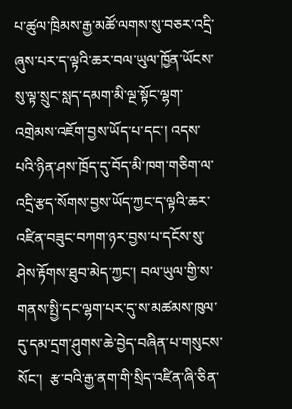པ་ཚུལ་ཁྲིམས་རྒྱ་མཚོ་ལགས་སུ་བཅར་འདྲི་ཞུས་པར་ད་ལྟའི་ཆར་བལ་ཡུལ་ཁྱོན་ཡོངས་སུ་ལྟ་སྲུང་སླད་དམག་མི་ལྔ་སྟོང་ལྷག་འགྲེམས་འཇོག་བྱས་ཡོད་པ་དང་། འདས་པའི་ཉིན་ཤས་ཁྲོད་དུ་བོད་མི་ཁག་གཅིག་ལ་འདྲི་རྩད་སོགས་བྱས་ཡོད་ཀྱང་ད་ལྟའི་ཆར་འཛིན་བཟུང་བཀག་ཉར་བྱས་པ་དངོས་སུ་ཤེས་རྟོགས་ཐུབ་མེད་ཀྱང་། བལ་ཡུལ་གྱི་ས་གནས་སྤྱི་དང་ལྷག་པར་དུ་ས་མཚམས་ཁུལ་དུ་དམ་དྲག་ཤུགས་ཆེ་བྱེད་བཞིན་པ་གསུངས་སོང་།  རྩ་བའི་རྒྱ་ནག་གི་སྲིད་འཛིན་ཞི་ཅིན་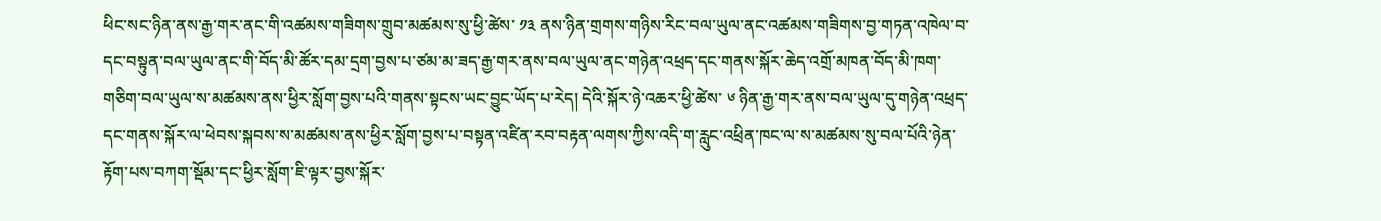ཕིང་སང་ཉིན་ནས་རྒྱ་གར་ནང་གི་འཚམས་གཟིགས་གྲུབ་མཚམས་སུ་ཕྱི་ཚེས་ ༡༣ ནས་ཉིན་གྲགས་གཉིས་རིང་བལ་ཡུལ་ནང་འཚམས་གཟིགས་བྱ་གཏན་འཁེལ་བ་དང་བསྟུན་བལ་ཡུལ་ནང་གི་བོད་མི་ཚོར་དམ་དྲག་བྱས་པ་ཙམ་མ་ཟད་རྒྱ་གར་ནས་བལ་ཡུལ་ནང་གཉེན་འཕྲད་དང་གནས་སྐོར་ཆེད་འགྲོ་མཁན་བོད་མི་ཁག་གཅིག་བལ་ཡུལ་ས་མཚམས་ནས་ཕྱིར་སློག་བྱས་པའི་གནས་སྟངས་ཡང་བྱུང་ཡོད་པ་རེད། དེའི་སྐོར་ཉེ་འཆར་ཕྱི་ཚེས་ ༦ ཉིན་རྒྱ་གར་ནས་བལ་ཡུལ་དུ་གཉེན་འཕྲད་དང་གནས་སྐོར་ལ་ཕེབས་སྐབས་ས་མཚམས་ནས་ཕྱིར་སློག་བྱས་པ་བསྟན་འཛིན་རབ་བརྟན་ལགས་ཀྱིས་འདི་ག་རླུང་འཕྲིན་ཁང་ལ་ས་མཚམས་སུ་བལ་པོའི་ཉེན་རྟོག་པས་བཀག་སྡོམ་དང་ཕྱིར་སློག་ཇི་ལྟར་བྱས་སྐོར་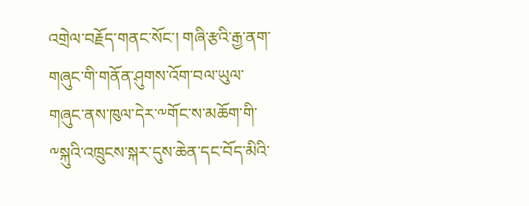འགྲེལ་བརྗོད་གནང་སོང་། གཞི་རྩའི་རྒྱ་ནག་གཞུང་གི་གནོན་ཤུགས་འོག་བལ་ཡུལ་གཞུང་ནས་ཁུལ་དེར་༸གོང་ས་མཆོག་གི་༸སྐུའི་འཁྲུངས་སྐར་དུས་ཆེན་དང་བོད་མིའི་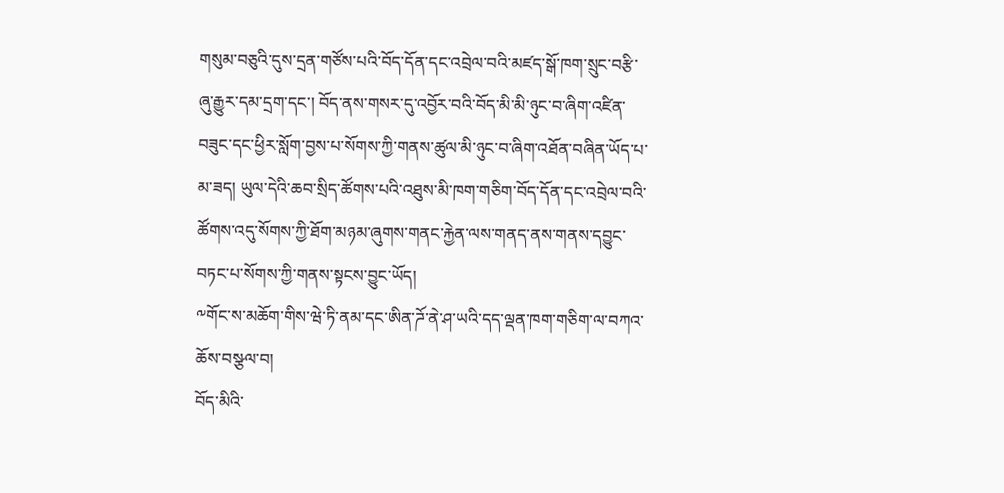གསུམ་བཅུའི་དུས་དྲན་གཙོས་པའི་བོད་དོན་དང་འབྲེལ་བའི་མཛད་སྒོ་ཁག་སྲུང་བརྩི་ཞུ་རྒྱུར་དམ་དྲག་དང་། བོད་ནས་གསར་དུ་འབྱོར་བའི་བོད་མི་མི་ཉུང་བ་ཞིག་འཛིན་བཟུང་དང་ཕྱིར་སློག་བྱས་པ་སོགས་ཀྱི་གནས་ཚུལ་མི་ཉུང་བ་ཞིག་འཐོན་བཞིན་ཡོད་པ་མ་ཟད། ཡུལ་དེའི་ཆབ་སྲིད་ཚོགས་པའི་འཐུས་མི་ཁག་གཅིག་བོད་དོན་དང་འབྲེལ་བའི་ཚོགས་འདུ་སོགས་ཀྱི་ཐོག་མཉམ་ཞུགས་གནང་རྐྱེན་ལས་གནད་ནས་གནས་དབྱུང་བཏང་པ་སོགས་ཀྱི་གནས་སྟངས་བྱུང་ཡོད།
༸གོང་ས་མཆོག་གིས་ཝེ་ཏི་ནམ་དང་ཨིན་ཌོ་ནེ་ཤ་ཡའི་དད་ལྡན་ཁག་གཅིག་ལ་བཀའ་ཆོས་བསྩལ་བ།
བོད་མིའི་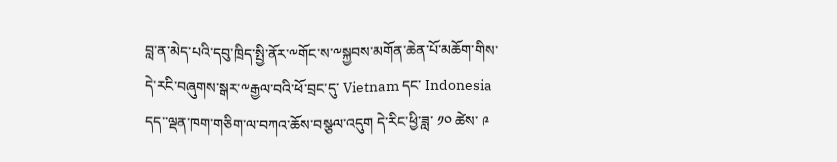བླ་ན་མེད་པའི་དབུ་ཁྲིད་སྤྱི་ནོར་༸གོང་ས་༸སྐྱབས་མགོན་ཆེན་པོ་མཆོག་གིས་དེ་རངི་བཞུགས་སྒར་༸རྒྱལ་བའི་ཕོ་བྲང་དུ་ Vietnam དང་ Indonesia དད་་ལྡན་ཁག་གཅིག་ལ་བཀའ་ཆོས་བསྩལ་འདུག དེ་རིང་ཕྱི་ཟླ་ ༡༠ ཚེས་ ༩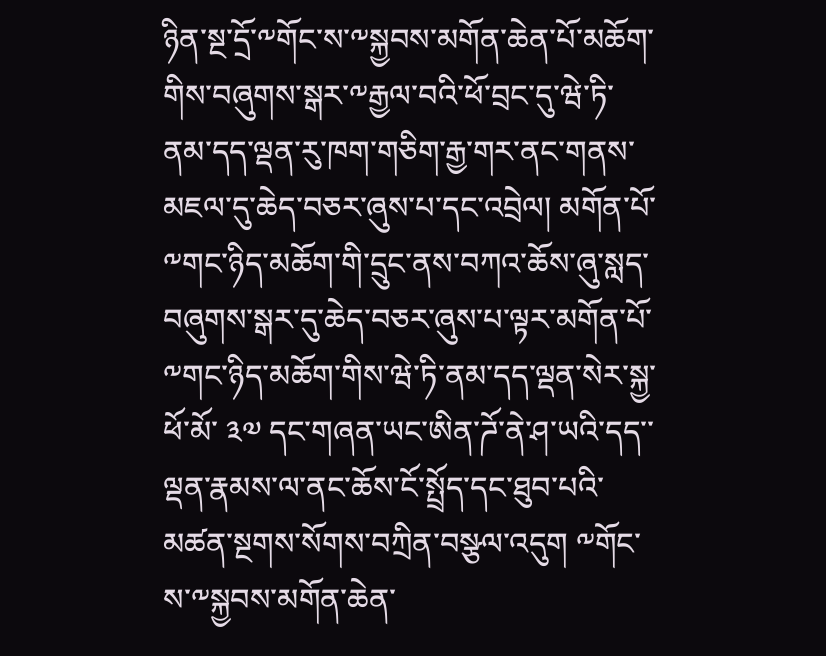ཉིན་སྔ་དྲོ་༸གོང་ས་༸སྐྱབས་མགོན་ཆེན་པོ་མཆོག་གིས་བཞུགས་སྒར་༸རྒྱལ་བའི་ཕོ་བྲང་དུ་ཝེ་ཏི་ནམ་དད་ལྡན་རུ་ཁག་གཅིག་རྒྱ་གར་ནང་གནས་མཇལ་དུ་ཆེད་བཅར་ཞུས་པ་དང་འབྲེལ། མགོན་པོ་༸གང་ཉིད་མཆོག་གི་དྲུང་ནས་བཀའ་ཆོས་ཞུ་སླད་བཞུགས་སྒར་དུ་ཆེད་བཅར་ཞུས་པ་ལྟར་མགོན་པོ་༸གང་ཉིད་མཆོག་གིས་ཝེ་ཏི་ནམ་དད་ལྡན་སེར་སྐྱ་ཕོ་མོ་ ༣༧ དང་གཞན་ཡང་ཨིན་ཌོ་ནེ་ཤ་ཡའི་དད་་ལྡན་རྣམས་ལ་ནང་ཆོས་ངོ་སྤྲོད་དང་ཐུབ་པའི་མཚན་སྔགས་སོགས་བཀྲིན་བསྩལ་འདུག ༸གོང་ས་༸སྐྱབས་མགོན་ཆེན་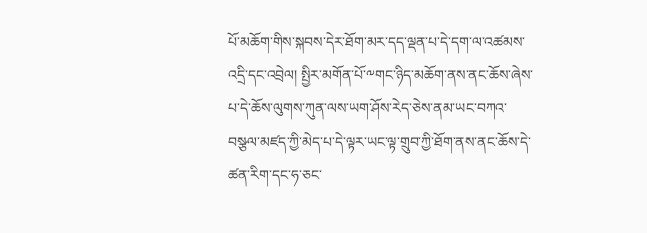པོ་མཆོག་གིས་སྐབས་དེར་ཐོག་མར་དད་ལྡན་པ་དེ་དག་ལ་འཚམས་འདྲི་དང་འབྲེལ། སྤྱིར་མགོན་པོ་༸གང་ཉིད་མཆོག་ནས་ནང་ཆོས་ཞེས་པ་དེ་ཆོས་ལུགས་ཀུན་ལས་ཡག་ཤོས་རེད་ཅེས་ནམ་ཡང་བཀའ་བསྩལ་མཛད་ཀྱི་མེད་པ་དེ་ལྟར་ཡང་ལྟ་གྲུབ་ཀྱི་ཐོག་ནས་ནང་ཆོས་དེ་ཚན་རིག་དང་ཧ་ཅང་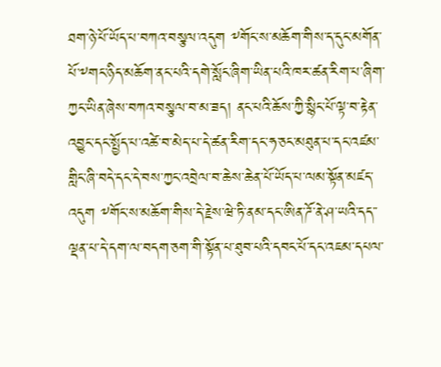ཐག་ཉེ་པོ་ཡོད་པ་བཀའ་བསྩལ་འདུག ༸གོང་ས་མཆོག་གིས་ད་དུང་མགོན་པོ་༸གང་ཉིད་མཆོག་ནང་པའི་དགེ་སློང་ཞིག་ཡིན་པའི་ཁར་ཚན་རིག་པ་ཞིག་ཀྱང་ཡིན་ཞེས་བཀའ་བསྩལ་བ་མ་ཟད། ནང་པའི་ཆོས་ཀྱི་སྙིང་པོ་ལྟ་བ་རྟེན་འབྱུང་དང་སྤྱོད་པ་འཚེ་བ་མེད་པ་དེ་ཚན་རིག་དང་ཧ་ཅང་མཐུན་པ་དང་འཛམ་གླིང་ཞི་བདེ་དང་དེ་བས་ཀྱང་འབྲེལ་བ་ཆེས་ཆེན་པོ་ཡོད་པ་ལམ་སྟོན་མཛད་འདུག ༸གོང་ས་མཆོག་གིས་དེ་རྗེས་ཝེ་ཏི་ནམ་དང་ཨིན་ཌོ་ནེ་ཤ་ཡའི་དད་་ལྡན་པ་དེ་དག་ལ་བདག་ཅག་གི་སྟོན་པ་ཐུབ་པའི་དབང་པོ་དང་འཇམ་དཔལ་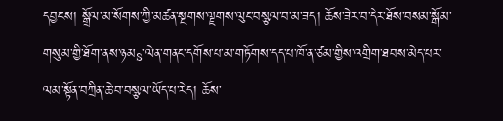དབྱངས། སྒྲོལ་མ་སོགས་ཀྱི་མཚན་སྔགས་ལྗགས་ལུང་བསྩལ་བ་མ་ཟད། ཆོས་ཟེར་བ་དེར་ཐོས་བསམ་སྒོམ་གསུམ་གྱི་ཐོག་ནས་ཉམs་ལེན་གནང་དགོས་པ་མ་གཏོགས་དད་པ་ཁོ་ན་ཙམ་གྱིས་འགྲིག་ཐབས་མེད་པར་ལམ་སྟོན་བཀྲིན་ཆེ་བ་བསྩལ་ཡོད་པ་རེད། ཆོས་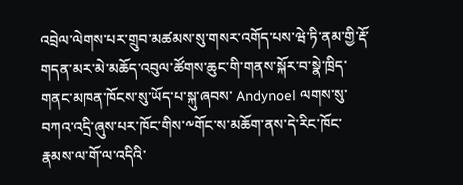འབྲེལ་ལེགས་པར་གྲུབ་མཚམས་སུ་གསར་འགོད་པས་ཝེ་ཏི་ནམ་གྱི་རྡོ་གདན་མར་མེ་མཆོད་འབུལ་ཚོགས་ཆུང་གི་གནས་སྐོར་བ་སྣེ་ཁྲིད་གནང་མཁན་ཁོངས་སུ་ཡོད་པ་སྐུ་ཞབས་ Andynoel ལགས་སུ་བཀའ་འདྲི་ཞུས་པར་ཁོང་གིས་༸གོང་ས་མཆོག་ནས་དེ་རིང་ཁོང་རྣམས་ལ་གོ་ལ་འདིའི་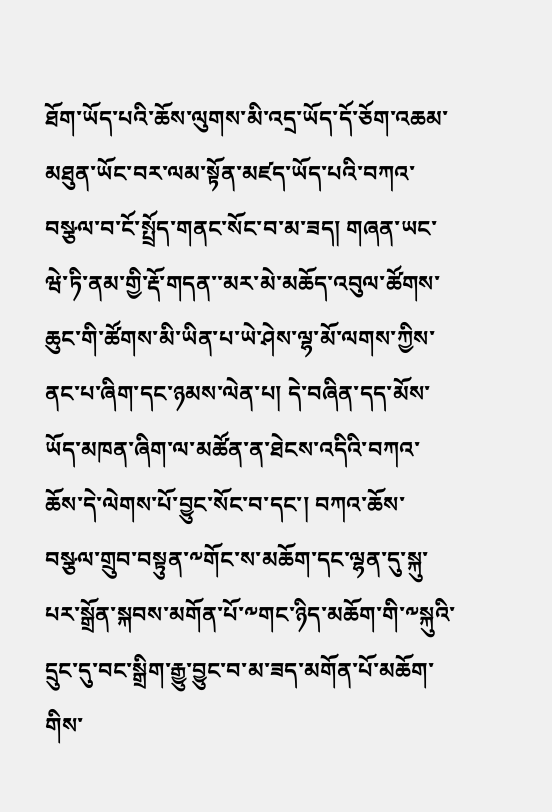ཐོག་ཡོད་པའི་ཆོས་ལུགས་མི་འདྲ་ཡོད་དོ་ཅོག་འཆམ་མཐུན་ཡོང་བར་ལམ་སྟོན་མཛད་ཡོད་པའི་བཀའ་བསྩལ་བ་ངོ་སྤྲོད་གནང་སོང་བ་མ་ཟད། གཞན་ཡང་ཝེ་ཏི་ནམ་གྱི་རྡོ་གདན་་མར་མེ་མཆོད་འབུལ་ཚོགས་ཆུང་གི་ཚོགས་མི་ཡིན་པ་ཡེ་ཤེས་ལྷ་མོ་ལགས་ཀྱིས་ནང་པ་ཞིག་དང་ཉམས་ལེན་པ། དེ་བཞིན་དད་མོས་ཡོད་མཁན་ཞིག་ལ་མཚོན་ན་ཐེངས་འདིའི་བཀའ་ཆོས་དེ་ལེགས་པོ་བྱུང་སོང་བ་དང་། བཀའ་ཆོས་བསྩལ་གྲུབ་བསྟུན་༸གོང་ས་མཆོག་དང་ལྷན་དུ་སྐུ་པར་སྒྲོན་སྐབས་མགོན་པོ་༸གང་ཉིད་མཆོག་གི་༸སྐུའི་དྲུང་དུ་བང་སྒྲིག་རྒྱུ་བྱུང་བ་མ་ཟད་མགོན་པོ་མཆོག་གིས་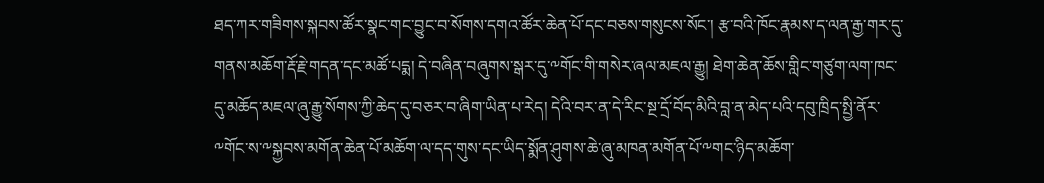ཐད་ཀར་གཟིགས་སྐབས་ཚོར་སྣང་གང་བྱུང་བ་སོགས་དགའ་ཚོར་ཆེན་པོ་དང་བཅས་གསུངས་སོང་། རྩ་བའི་ཁོང་རྣམས་ད་ལན་རྒྱ་གར་དུ་གནས་མཆོག་རྡོ་རྗེ་གདན་དང་མཚོ་པདྨ། དེ་བཞིན་བཞུགས་སྒར་དུ་༸གོང་གི་གསེར་ཞལ་མཇལ་རྒྱུ། ཐེག་ཆེན་ཆོས་གླིང་གཙུག་ལག་ཁང་དུ་མཆོད་མཇལ་ཞུ་རྒྱུ་སོགས་ཀྱི་ཆེད་དུ་བཅར་བ་ཞིག་ཡིན་པ་རེད། དེའི་བར་ན་དེ་རིང་སྔ་དྲོ་བོད་མིའི་བླ་ན་མེད་པའི་དབུ་ཁྲིད་སྤྱི་ནོར་༸གོང་ས་༸སྐྱབས་མགོན་ཆེན་པོ་མཆོག་ལ་དད་གུས་དང་ཡིད་སྨོན་ཤུགས་ཆེ་ཞུ་མཁན་མགོན་པོ་༸གང་ཉིད་མཆོག་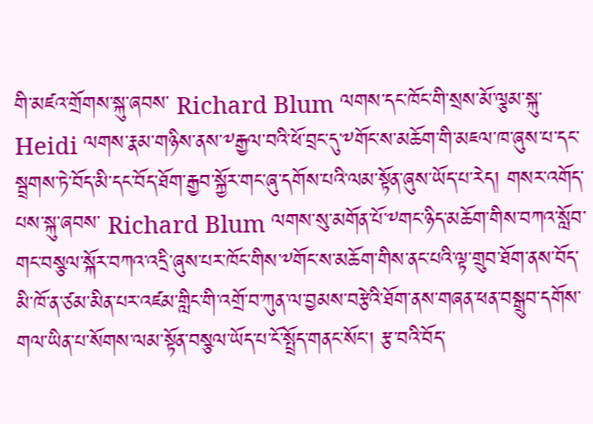གི་མཛའ་གྲོགས་སྐུ་ཞབས་ Richard Blum ལགས་དང་ཁོང་གི་སྲས་མོ་ལྕམ་སྐུ་ Heidi ལགས་རྣམ་གཉིས་ནས་༸རྒྱལ་བའི་ཕོ་བྲང་དུ་༸གོང་ས་མཆོག་གི་མཇལ་ཁ་ཞུས་པ་དང་སྦྲགས་ཏེ་བོད་མི་དང་བོད་ཐོག་རྒྱབ་སྐྱོར་གང་ཞུ་དགོས་པའི་ལམ་སྟོན་ཞུས་ཡོད་པ་རེད། གསར་འགོད་པས་སྐུ་ཞབས་ Richard Blum ལགས་སུ་མགོན་པོ་༸གང་ཉིད་མཆོག་གིས་བཀའ་སློབ་གང་བསྩལ་སྐོར་བཀའ་འདྲི་ཞུས་པར་ཁོང་གིས་༸གོང་ས་མཆོག་གིས་ནང་པའི་ལྟ་གྲུབ་ཐོག་ནས་བོད་མི་ཁོ་ན་ཙམ་མིན་པར་འཛམ་གླིང་གི་འགྲོ་བ་ཀུན་ལ་བྱམས་བརྩེའི་ཐོག་ནས་གཞན་ཕན་བསྒྲུབ་དགོས་གལ་ཡིན་པ་སོགས་ལམ་སྟོན་བསྩལ་ཡོད་པ་ངོ་སྤྲོད་གནང་སོང་། རྩ་བའི་བོད་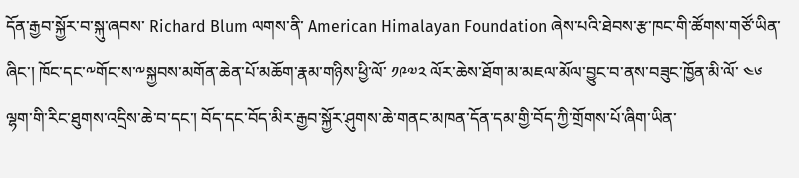དོན་རྒྱབ་སྐྱོར་བ་སྐུ་ཞབས་ Richard Blum ལགས་ནི་ American Himalayan Foundation ཞེས་པའི་ཐེབས་རྩ་ཁང་གི་ཚོགས་གཙོ་ཡིན་ཞིང་། ཁོང་དང་༸གོང་ས་༸སྐྱབས་མགོན་ཆེན་པོ་མཆོག་རྣམ་གཉིས་ཕྱི་ལོ་ ༡༩༧༢ ལོར་ཆེས་ཐོག་མ་མཇལ་མོལ་བྱུང་བ་ནས་བཟུང་ཁྱོན་མི་ལོ་ ༤༦ ལྷག་གི་རིང་ཐུགས་འདྲིས་ཆེ་བ་དང་། བོད་དང་བོད་མིར་རྒྱབ་སྐྱོར་ཤུགས་ཆེ་གནང་མཁན་དོན་དམ་གྱི་བོད་ཀྱི་གྲོགས་པོ་ཞིག་ཡིན་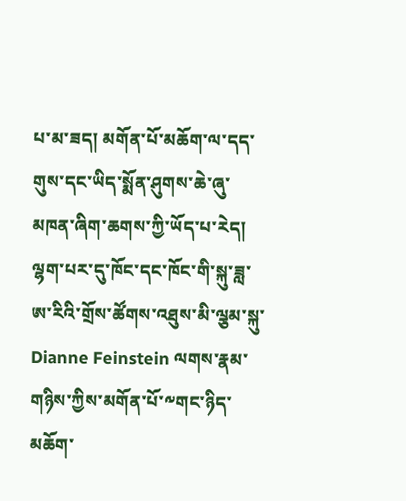པ་མ་ཟད། མགོན་པོ་མཆོག་ལ་དད་གུས་དང་ཡིད་སྨོན་ཤུགས་ཆེ་ཞུ་མཁན་ཞིག་ཆགས་ཀྱི་ཡོད་པ་རེད། ལྷག་པར་དུ་ཁོང་དང་ཁོང་གི་སྐུ་ཟླ་ཨ་རིའི་གྲོས་ཚོགས་འཐུས་མི་ལྕམ་སྐུ་ Dianne Feinstein ལགས་རྣམ་གཉིས་ཀྱིས་མགོན་པོ་༸གང་ཉིད་མཆོག་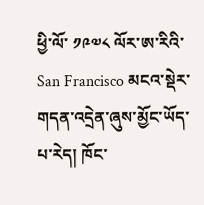ཕྱི་ལོ་ ༡༩༧༨ ལོར་ཨ་རིའི་ San Francisco མངའ་སྡེར་གདན་འདྲེན་ཞུས་མྱོང་ཡོད་པ་རེད། ཁོང་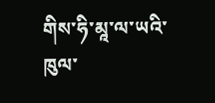གིས་ཧི་མཱ་ལ་ཡའི་ཁུལ་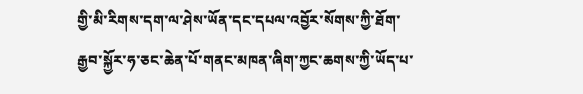གྱི་མི་རིགས་དག་ལ་ཤེས་ཡོན་དང་དཔལ་འབྱོར་སོགས་ཀྱི་ཐོག་རྒྱབ་སྐྱོར་ཧ་ཅང་ཆེན་པོ་གནང་མཁན་ཞིག་ཀྱང་ཆགས་ཀྱི་ཡོད་པ་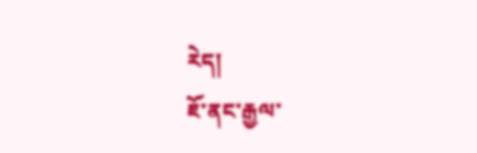རེད།
ཇོ་ནང་རྒྱལ་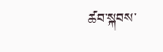ཚབ་སྐབས་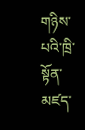གཉིས་པའི་ཁྲི་སྟོན་མཛད་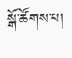སྒོ་ཚོགས་པ།